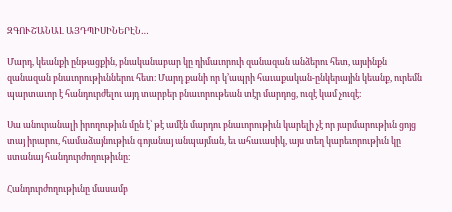ԶԳՈՒՇԱՆԱԼ ԱՅԴՊԻՍԻՆԵՐԷՆ…

Մարդ, կեանքի ընթացքին, բնականաբար կը դիմաւորուի զանազան անձերու հետ, այսինքն զանազան բնաւորութիւններու հետ։ Մարդ քանի որ կ՚ապրի հաւաքական-ընկերային կեանք, ուրեմն պարտաւոր է հանդուրժելու այդ տարբեր բնաւորութեան տէր մարդոց, ուզէ կամ չուզէ։

Սա անուրանալի իրողութիւն մըն է՝ թէ ամէն մարդու բնաւորութիւն կարելի չէ որ յարմարութիւն ցոյց տայ իրարու, համաձայնութիւն գոյանայ անպայման, եւ ահաւասիկ, այս տեղ կարեւորութիւն կը ստանայ հանդուրժողութիւնը։

Հանդուրժողութիւնը մասամբ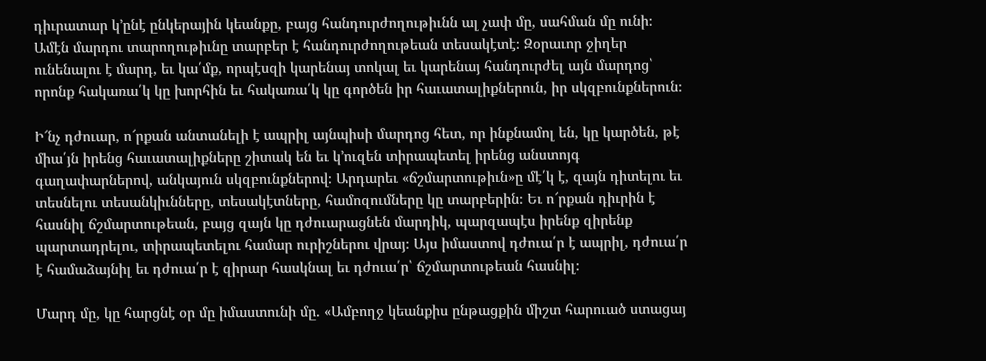դիւրատար կ՚ընէ ընկերային կեանքը, բայց հանդուրժողութիւնն ալ չափ մը, սահման մը ունի։ Ամէն մարդու տարողութիւնը տարբեր է հանդուրժողութեան տեսակէտէ։ Զօրաւոր ջիղեր ունենալու է մարդ, եւ կա՛մք, որպէսզի կարենայ տոկալ եւ կարենայ հանդուրժել այն մարդոց՝ որոնք հակառա՛կ կը խորհին եւ հակառա՛կ կը գործեն իր հաւատալիքներուն, իր սկզբունքներուն։

Ի՜նչ դժուար, ո՜րքան անտանելի է ապրիլ այնպիսի մարդոց հետ, որ ինքնամոլ են, կը կարծեն, թէ միա՛յն իրենց հաւատալիքները շիտակ են եւ կ՚ուզեն տիրապետել իրենց անստոյգ գաղափարներով, անկայուն սկզբունքներով։ Արդարեւ «ճշմարտութիւն»ը մէ՛կ է, զայն դիտելու եւ տեսնելու տեսանկիւնները, տեսակէտները, համոզումները կը տարբերին։ Եւ ո՜րքան դիւրին է հասնիլ ճշմարտութեան, բայց զայն կը դժուարացնեն մարդիկ, պարզապէս իրենք զիրենք պարտադրելու, տիրապետելու համար ուրիշներու վրայ։ Այս իմաստով դժուա՛ր է ապրիլ, դժուա՛ր է համաձայնիլ եւ դժուա՛ր է զիրար հասկնալ եւ դժուա՛ր՝ ճշմարտութեան հասնիլ։

Մարդ մը, կը հարցնէ օր մը իմաստունի մը. «Ամբողջ կեանքիս ընթացքին միշտ հարուած ստացայ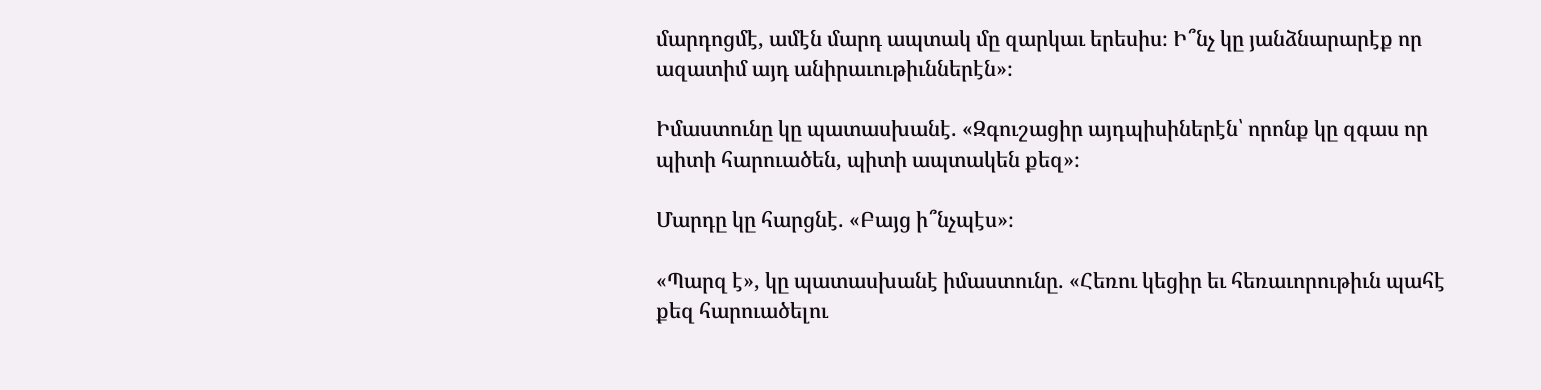մարդոցմէ, ամէն մարդ ապտակ մը զարկաւ երեսիս։ Ի՞նչ կը յանձնարարէք որ ազատիմ այդ անիրաւութիւններէն»։

Իմաստունը կը պատասխանէ. «Զգուշացիր այդպիսիներէն՝ որոնք կը զգաս որ պիտի հարուածեն, պիտի ապտակեն քեզ»։

Մարդը կը հարցնէ. «Բայց ի՞նչպէս»։

«Պարզ է», կը պատասխանէ իմաստունը. «Հեռու կեցիր եւ հեռաւորութիւն պահէ քեզ հարուածելու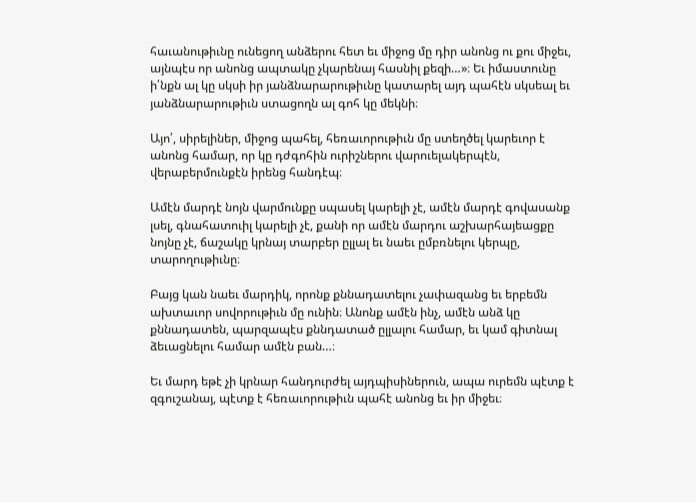հաւանութիւնը ունեցող անձերու հետ եւ միջոց մը դիր անոնց ու քու միջեւ, այնպէս որ անոնց ապտակը չկարենայ հասնիլ քեզի…»։ Եւ իմաստունը ի՛նքն ալ կը սկսի իր յանձնարարութիւնը կատարել այդ պահէն սկսեալ եւ յանձնարարութիւն ստացողն ալ գոհ կը մեկնի։

Այո՛, սիրելիներ, միջոց պահել, հեռաւորութիւն մը ստեղծել կարեւոր է անոնց համար, որ կը դժգոհին ուրիշներու վարուելակերպէն, վերաբերմունքէն իրենց հանդէպ։

Ամէն մարդէ նոյն վարմունքը սպասել կարելի չէ, ամէն մարդէ գովասանք լսել, գնահատուիլ կարելի չէ, քանի որ ամէն մարդու աշխարհայեացքը նոյնը չէ, ճաշակը կրնայ տարբեր ըլլալ եւ նաեւ ըմբռնելու կերպը, տարողութիւնը։

Բայց կան նաեւ մարդիկ, որոնք քննադատելու չափազանց եւ երբեմն ախտաւոր սովորութիւն մը ունին։ Անոնք ամէն ինչ, ամէն անձ կը քննադատեն, պարզապէս քննդատած ըլլալու համար, եւ կամ գիտնալ ձեւացնելու համար ամէն բան…։

Եւ մարդ եթէ չի կրնար հանդուրժել այդպիսիներուն, ապա ուրեմն պէտք է զգուշանայ, պէտք է հեռաւորութիւն պահէ անոնց եւ իր միջեւ։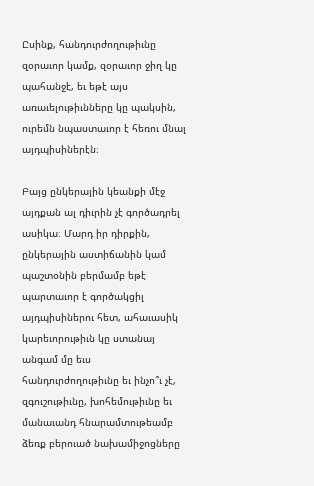Ըսինք, հանդուրժողութիւնը զօրաւոր կամք, զօրաւոր ջիղ կը պահանջէ, եւ եթէ այս առաւելութիւնները կը պակսին, ուրեմն նպաստաւոր է հեռու մնալ այդպիսիներէն։

Բայց ընկերային կեանքի մէջ այդքան ալ դիւրին չէ գործադրել ասիկա։ Մարդ իր դիրքին, ընկերային աստիճանին կամ պաշտօնին բերմամբ եթէ պարտաւոր է գործակցիլ այդպիսիներու հետ, ահաւասիկ կարեւորութիւն կը ստանայ անգամ մը եւս հանդուրժողութիւնը եւ ինչո՞ւ չէ, զգուշութիւնը, խոհեմութիւնը եւ մանաւանդ հնարամտութեամբ ձեռք բերուած նախամիջոցները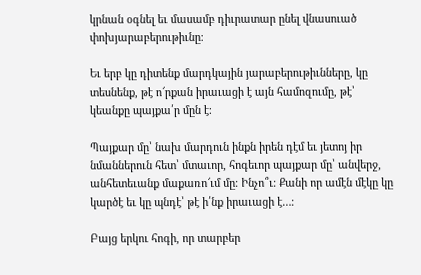կրնան օգնել եւ մասամբ դիւրատար ընել վնասուած փոխյարաբերութիւնը։

Եւ երբ կը դիտենք մարդկային յարաբերութիւնները, կը տեսնենք, թէ ո՜րքան իրաւացի է այն համոզումը, թէ՝ կեանքը պայքա՛ր մըն է։

Պայքար մը՝ նախ մարդուն ինքն իրեն դէմ եւ յետոյ իր նմաններուն հետ՝ մտաւոր, հոգեւոր պայքար մը՝ անվերջ, անհետեւանք մաքառո՜ւմ մը։ Ինչո՞ւ։ Քանի որ ամէն մէկը կը կարծէ եւ կը պնդէ՝ թէ ի՛նք իրաւացի է…։

Բայց երկու հոգի, որ տարբեր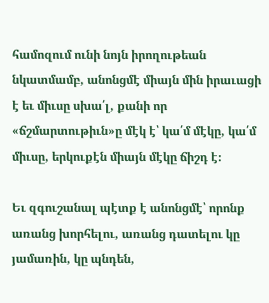համոզում ունի նոյն իրողութեան նկատմամբ, անոնցմէ միայն մին իրաւացի է եւ միւսը սխա՛լ, քանի որ «ճշմարտութիւն»ը մէկ է՝ կա՛մ մէկը, կա՛մ միւսը, երկուքէն միայն մէկը ճիշդ է։

Եւ զգուշանալ պէտք է անոնցմէ՝ որոնք առանց խորհելու, առանց դատելու կը յամառին, կը պնդեն,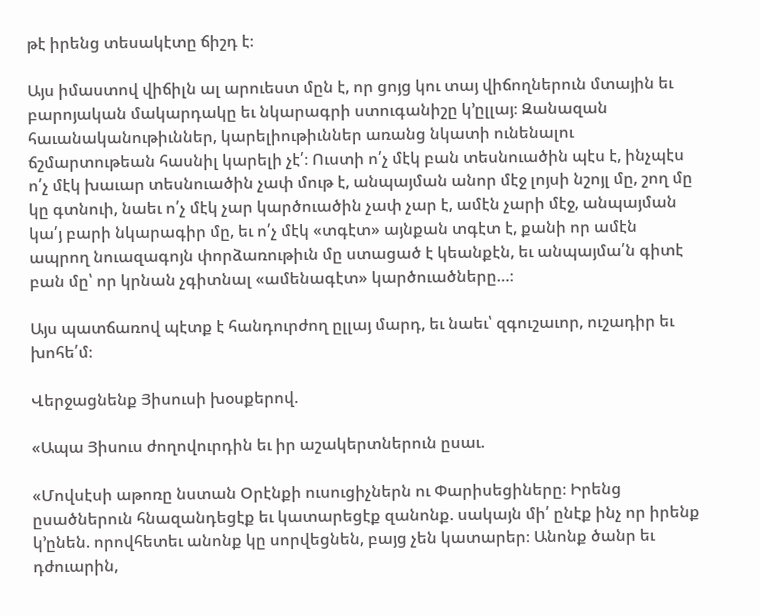թէ իրենց տեսակէտը ճիշդ է։

Այս իմաստով վիճիլն ալ արուեստ մըն է, որ ցոյց կու տայ վիճողներուն մտային եւ բարոյական մակարդակը եւ նկարագրի ստուգանիշը կ՚ըլլայ։ Զանազան հաւանականութիւններ, կարելիութիւններ առանց նկատի ունենալու ճշմարտութեան հասնիլ կարելի չէ՛։ Ուստի ո՛չ մէկ բան տեսնուածին պէս է, ինչպէս ո՛չ մէկ խաւար տեսնուածին չափ մութ է, անպայման անոր մէջ լոյսի նշոյլ մը, շող մը կը գտնուի, նաեւ ո՛չ մէկ չար կարծուածին չափ չար է, ամէն չարի մէջ, անպայման կա՛յ բարի նկարագիր մը, եւ ո՛չ մէկ «տգէտ» այնքան տգէտ է, քանի որ ամէն ապրող նուազագոյն փորձառութիւն մը ստացած է կեանքէն, եւ անպայմա՛ն գիտէ բան մը՝ որ կրնան չգիտնալ «ամենագէտ» կարծուածները…։

Այս պատճառով պէտք է հանդուրժող ըլլայ մարդ, եւ նաեւ՝ զգուշաւոր, ուշադիր եւ խոհե՛մ։

Վերջացնենք Յիսուսի խօսքերով.

«Ապա Յիսուս ժողովուրդին եւ իր աշակերտներուն ըսաւ.

«Մովսէսի աթոռը նստան Օրէնքի ուսուցիչներն ու Փարիսեցիները։ Իրենց ըսածներուն հնազանդեցէք եւ կատարեցէք զանոնք. սակայն մի՛ ընէք ինչ որ իրենք կ՚ընեն. որովհետեւ անոնք կը սորվեցնեն, բայց չեն կատարեր։ Անոնք ծանր եւ դժուարին,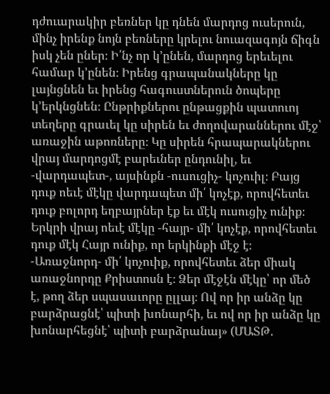դժուարակիր բեռներ կը դնեն մարդոց ուսերուն, մինչ իրենք նոյն բեռները կրելու նուազագոյն ճիգն իսկ չեն ըներ։ Ի՛նչ որ կ՚ընեն, մարդոց երեւելու համար կ՚ընեն։ Իրենց գրապանակները կը լայնցնեն եւ իրենց հագուստներուն ծոպերը կ՚երկնցնեն։ Ընթրիքներու ընթացքին պատուոյ տեղերը գրաւել կը սիրեն եւ ժողովարաններու մէջ՝ առաջին աթոռները։ Կը սիրեն հրապարակներու վրայ մարդոցմէ բարեւներ ընդունիլ, եւ -վարդապետ-, այսինքն -ուսուցիչ- կոչուիլ։ Բայց դուք ոեւէ մէկը վարդապետ մի՛ կոչէք, որովհետեւ դուք բոլորդ եղբայրներ էք եւ մէկ ուսուցիչ ունիք։ Երկրի վրայ ոեւէ մէկը -հայր- մի՛ կոչէք, որովհետեւ դուք մէկ Հայր ունիք, որ երկինքի մէջ է։ -Առաջնորդ- մի՛ կոչուիք, որովհետեւ ձեր միակ առաջնորդը Քրիստոսն է։ Ձեր մէջէն մէկը՝ որ մեծ է, թող ձեր սպասաւորը ըլլայ։ Ով որ իր անձը կը բարձրացնէ՝ պիտի խոնարհի, եւ ով որ իր անձը կը խոնարհեցնէ՝ պիտի բարձրանայ» (ՄԱՏԹ.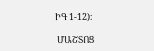ԻԳ 1-12)։

 ՄԱՇՏՈՑ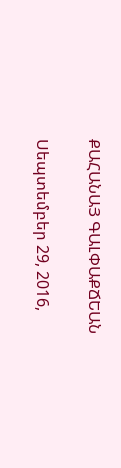ՔԱՀԱՆԱՅ ԳԱԼՓԱՔՃԵԱՆ

Սեպտեմբեր 29, 2016,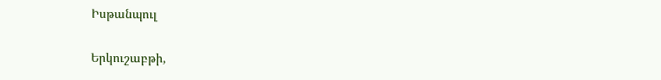Իսթանպուլ

Երկուշաբթի,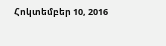Հոկտեմբեր 10, 2016